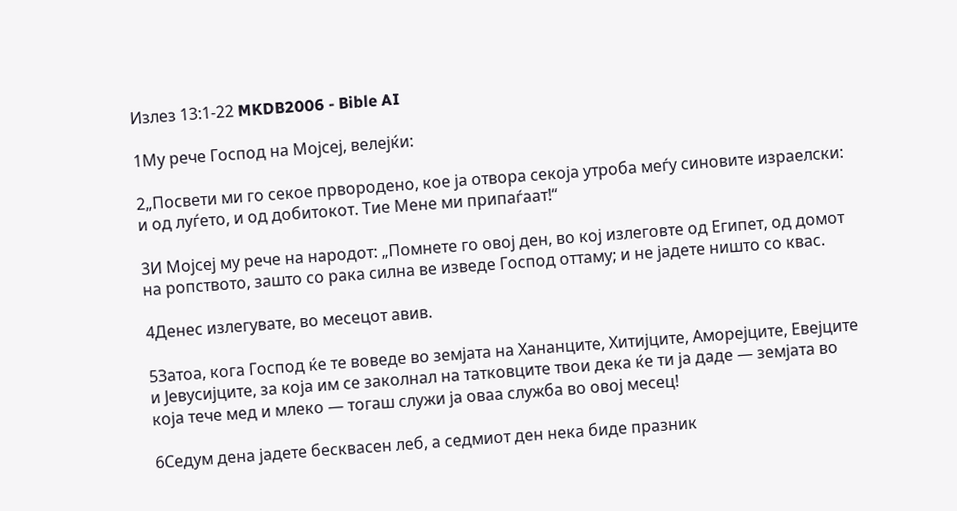Излез 13:1-22 MKDB2006 - Bible AI

1Му рече Господ на Мојсеј, велејќи:

2„Посвети ми го секое првородено, кое ја отвора секоја утроба меѓу синовите израелски: и од луѓето, и од добитокот. Тие Мене ми припаѓаат!“

3И Мојсеј му рече на народот: „Помнете го овој ден, во кој излеговте од Египет, од домот на ропството, зашто со рака силна ве изведе Господ оттаму; и не јадете ништо со квас.

4Денес излегувате, во месецот авив.

5Затоа, кога Господ ќе те воведе во земјата на Хананците, Хитијците, Аморејците, Евејците и Јевусијците, за која им се заколнал на татковците твои дека ќе ти ја даде — земјата во која тече мед и млеко — тогаш служи ја оваа служба во овој месец!

6Седум дена јадете бесквасен леб, а седмиот ден нека биде празник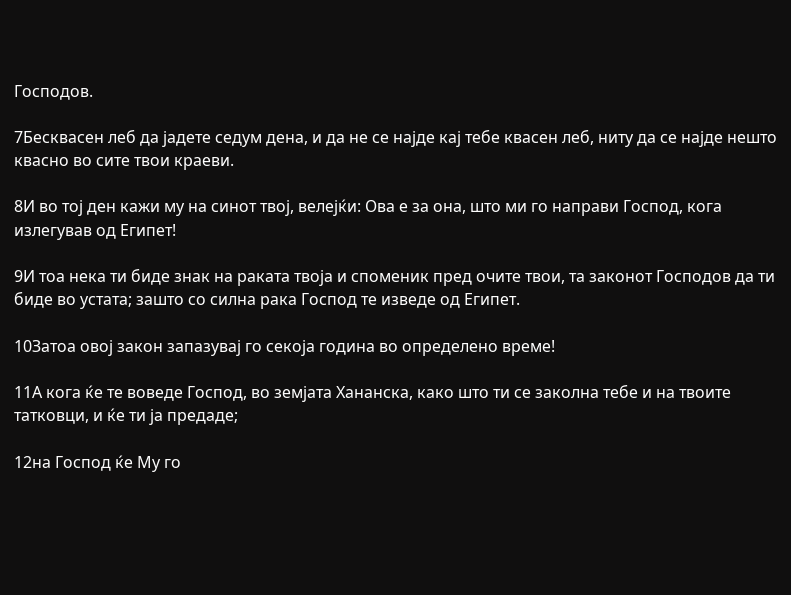Господов.

7Бесквасен леб да јадете седум дена, и да не се најде кај тебе квасен леб, ниту да се најде нешто квасно во сите твои краеви.

8И во тој ден кажи му на синот твој, велејќи: Ова е за она, што ми го направи Господ, кога излегував од Египет!

9И тоа нека ти биде знак на раката твоја и споменик пред очите твои, та законот Господов да ти биде во устата; зашто со силна рака Господ те изведе од Египет.

10Затоа овој закон запазувај го секоја година во определено време!

11А кога ќе те воведе Господ, во земјата Хананска, како што ти се заколна тебе и на твоите татковци, и ќе ти ја предаде;

12на Господ ќе Му го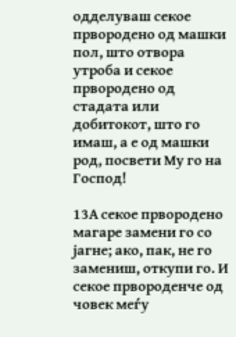одделуваш секое првородено од машки пол, што отвора утроба и секое првородено од стадата или добитокот, што го имаш, а е од машки род, посвети Му го на Господ!

13А секое првородено магаре замени го со јагне; ако, пак, не го замениш, откупи го. И секое првороденче од човек меѓу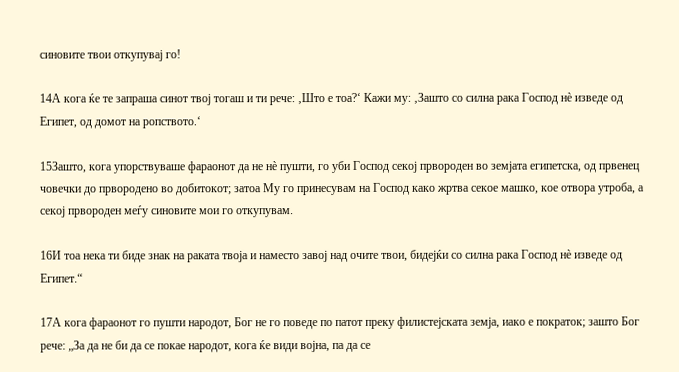синовите твои откупувај го!

14А кога ќе те запраша синот твој тогаш и ти рече: ‚Што е тоа?‘ Кажи му: ‚Зашто со силна рака Господ нѐ изведе од Египет, од домот на ропството.‘

15Зашто, кога упорствуваше фараонот да не нѐ пушти, го уби Господ секој првороден во земјата египетска, од првенец човечки до првородено во добитокот; затоа Му го принесувам на Господ како жртва секое машко, кое отвора утроба, а секој првороден меѓу синовите мои го откупувам.

16И тоа нека ти биде знак на раката твоја и наместо завој над очите твои, бидејќи со силна рака Господ нѐ изведе од Египет.“

17А кога фараонот го пушти народот, Бог не го поведе по патот преку филистејската земја, иако е пократок; зашто Бог рече: „За да не би да се покае народот, кога ќе види војна, па да се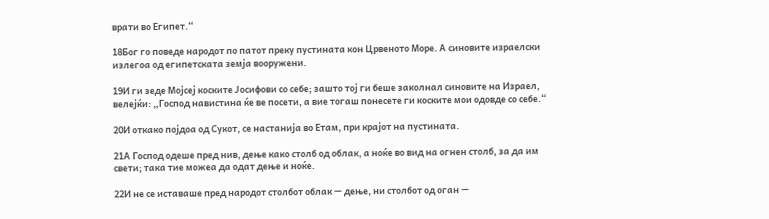врати во Египет.“

18Бог го поведе народот по патот преку пустината кон Црвеното Море. А синовите израелски излегоа од египетската земја вооружени.

19И ги зеде Мојсеј коските Јосифови со себе; зашто тој ги беше заколнал синовите на Израел, велејќи: „Господ навистина ќе ве посети, а вие тогаш понесете ги коските мои одовде со себе.“

20И откако појдоа од Сукот, се настанија во Етам, при крајот на пустината.

21А Господ одеше пред нив, дење како столб од облак, а ноќе во вид на огнен столб, за да им свети; така тие можеа да одат дење и ноќе.

22И не се иставаше пред народот столбот облак — дење, ни столбот од оган —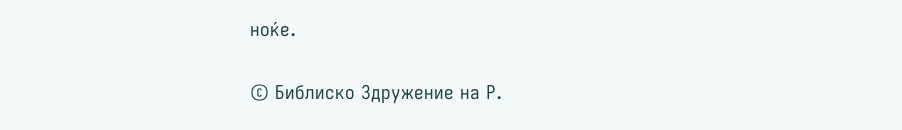ноќе.

© Библиско Здружение на Р.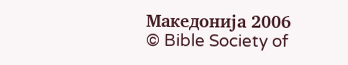Македонија 2006 © Bible Society of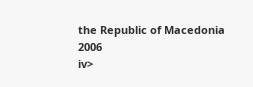the Republic of Macedonia 2006
iv>